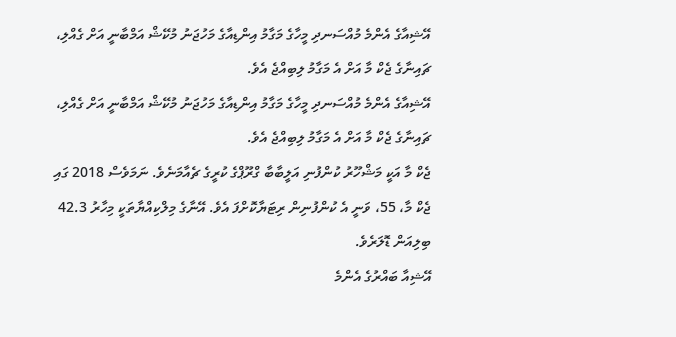އޭޝިއާގެ އެންމެ މުއްސަނދި މީހާގެ މަގާމު އިންޑިއާގެ މަހުޖަނު މުކޭޝް އަމްބާނީ އަށް ގެއްލި، ޗައިނާގެ ޖެކް މާ އަށް އެ މަގާމު ލިބިއްޖެ އެވެ.
އޭޝިއާގެ އެންމެ މުއްސަނދި މީހާގެ މަގާމު އިންޑިއާގެ މަހުޖަނު މުކޭޝް އަމްބާނީ އަށް ގެއްލި، ޗައިނާގެ ޖެކް މާ އަށް އެ މަގާމު ލިބިއްޖެ އެވެ.
ޖެކް މާ އަކީ މަޝްހޫރު ކުންފުނި އަލީބާބާ ގްރޫޕްގެ ކުރީގެ ޗެއާމަނެވެ. ނަމަވެސް 2018 ގައި ޖެކް މާ، 55، ވަނީ އެ ކުންފުނިން ރިޓަޔާކޮށްފަ އެވެ. އޭނާގެ މިލްކިއްޔާތަކީ މިހާރު 42.3 ބިލިއަން ޑޮލަރެވެ.
އޭޝިއާ ބައްރުގެ އެންމެ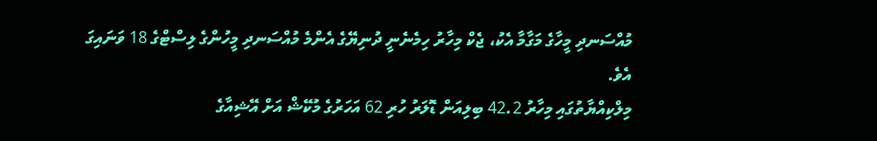މުއްސަނދި މީހާގެ މަގާމާ އެކު، ޖެކް މިހާރު ހިމެނެނީ ދުނިޔޭގެ އެންމެ މުއްސަނދި މީހުންގެ ލިސްޓްގެ 18 ވަނައިގަ އެވެ.
މިލްކިއްޔާތުގައި މިހާރު 42.2 ބިލިއަން ޑޮލަރު ހުރި 62 އަހަރުގެ މުކޭޝް އަށް އޭޝިއާގެ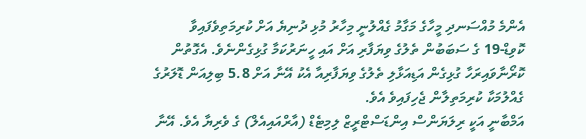އެންމެ މުއްސަނދި މީހާގެ މަގާމު ގެއްލުނީ މިހާރު މުޅި ދުނިޔެ އަށް ކުރިމަތިވެފައިވާ ކޮވިޑް-19 ގެ ސަބަބުން ތެލުގެ ވިޔަފާރި އަށް އައި ހީނަރުކަމާ ގުޅިގެންނެވެ. އެގޮތުން ކޮރޯނާވައިރަހާ ގުޅިގެން އަޑިއަޅާލި ތެލުގެ ވިޔަފާރިއާ އެކު އޭނާ އަށް 5.8 ބިލިއަން ޑޮލަރުގެ ގެއްލުމަކާ ކުރިމަތިލާން ޖެހިފައިވެ އެވެ.
އަމްބާނީ އަކީ ރިލަޔަންސް އިންޑަސްޓްރީޒް ލިމިޓެޑް (އާރްއައިއެލް) ގެ ވެރިޔާ އެވެ. އޭނާ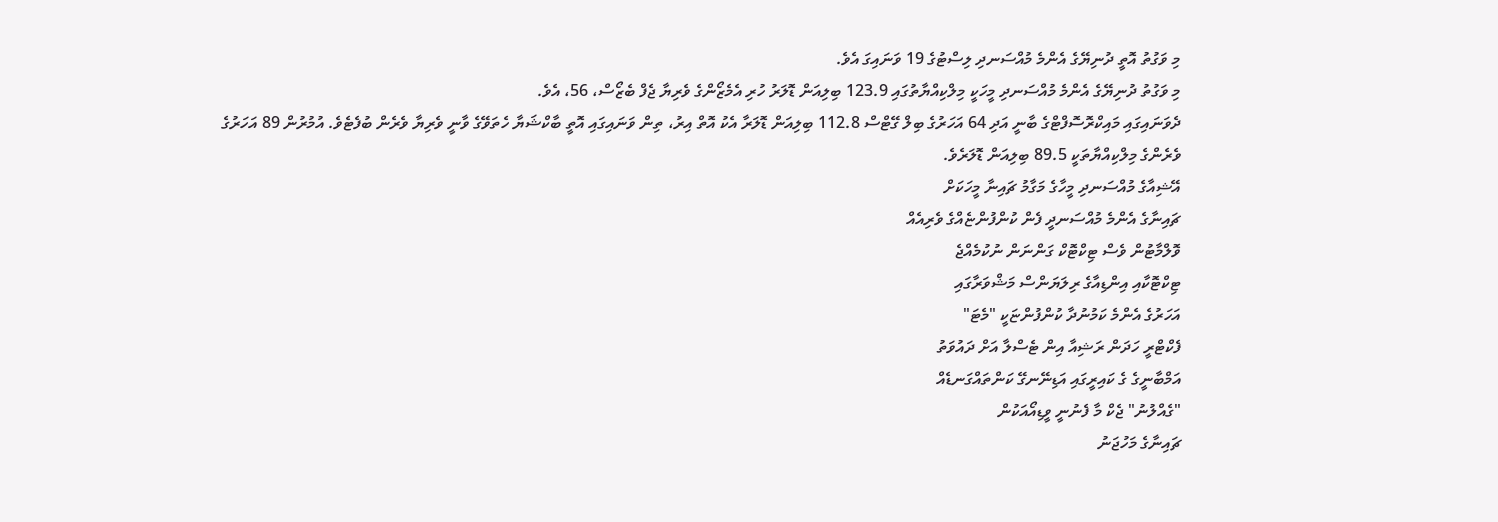މި ވަގުތު އޮތީ ދުނިޔޭގެ އެންމެ މުއްސަނދި ލިސްޓުގެ 19 ވަނައިގަ އެވެ.
މި ވަގުތު ދުނިޔޭގެ އެންމެ މުއްސަނދި މީހަކީ މިލްކިއްޔާތުގައި 123.9 ބިލިއަން ޑޮލަރު ހުރި އެމެޒޯންގެ ވެރިޔާ ޖެފް ބެޒޯސް، 56، އެވެ.
ދެވަނައިގައި މައިކްރޮސޮފްޓްގެ ބާނީ އަދި 64 އަހަރުގެ ބިލް ގޭޓްސް 112.8 ބިލިއަން ޑޮލަރާ އެކު އޮތް އިރު، ތިން ވަނައިގައި އޮތީ ބާކްޝަޔާ ހެތަވޭގެ ވާނީ ވެރިޔާ ވެރެން ބުފެޓެވެ. އުމުރުން 89 އަހަރުގެ ވެރެންގެ މިލްކިއްޔާތަކީ 89.5 ބިލިއަން ޑޮލަރެވެ.
އޭޝިއާގެ މުއްސަނދި މީހާގެ މަގާމު ޗައިނާ މީހަކަށް
ޗައިނާގެ އެންމެ މުއްސަނދީ ފެން ކުންފުންޏެއްގެ ވެރިއެއް
ވޮލްމާޓުން ވެސް ޓިކްޓޮކް ގަންނަން ނުކުމެއްޖެ
ޓިކްޓޮކާއި އިންޑިއާގެ ރިލަޔަންސް މަޝްވަރާގައި
އަހަރުގެ އެންމެ ކަމުނުދާ ކުންފުންޏަކީ "މެޓަ"
ފެކްޓްރީ ހަދަން ރަޝިއާ އިން ޓެސްލާ އަށް ދައުވަތު
އަމްބާނީގެ ގެ ކައިރީގައި އަޑިނޭނގޭ ކަންތައްގަނޑެއް
"ގެއްލުނު" ޖެކް މާ ފެނުނީ ވީޑިއޯއަކުން
ޗައިނާގެ މަހުޖަނު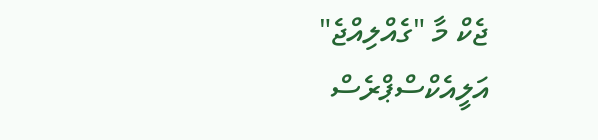ޖެކް މާ "ގެއްލިއްޖެ"
އަލީއެކްސްޕްރެސް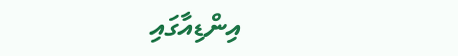އިންޑިއާގައި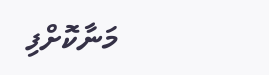މަނާކޮށްފި